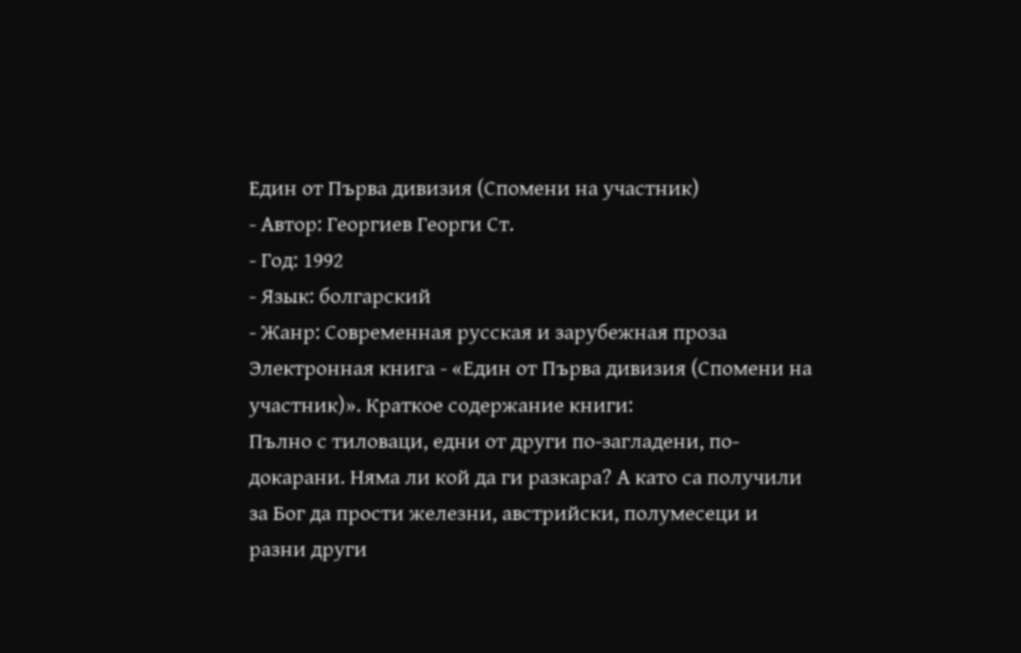Един от Първа дивизия (Спомени на участник)
- Автор: Георгиев Георги Ст.
- Год: 1992
- Язык: болгарский
- Жанр: Современная русская и зарубежная проза
Электронная книга - «Един от Първа дивизия (Спомени на участник)». Краткое содержание книги:
Пълно с тиловаци, едни от други по-загладени, по-докарани. Няма ли кой да ги разкара? А като са получили за Бог да прости железни, австрийски, полумесеци и разни други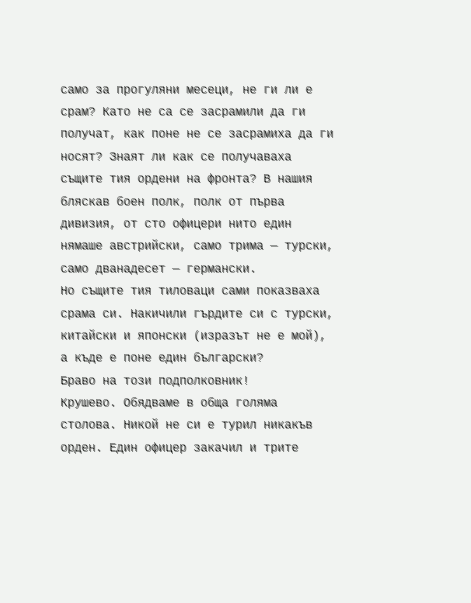само за прогуляни месеци, не ги ли е срам? Като не са се засрамили да ги получат, как поне не се засрамиха да ги носят? Знаят ли как се получаваха същите тия ордени на фронта? В нашия бляскав боен полк, полк от първа дивизия, от сто офицери нито един нямаше австрийски, само трима — турски, само дванадесет — германски.
Но същите тия тиловаци сами показваха срама си. Накичили гърдите си с турски, китайски и японски (изразът не е мой), а къде е поне един български?
Браво на този подполковник!
Крушево. Обядваме в обща голяма столова. Никой не си е турил никакъв орден. Един офицер закачил и трите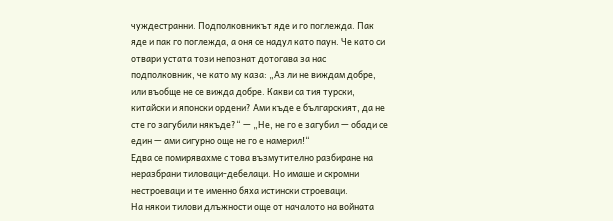чуждестранни. Подполковникът яде и го поглежда. Пак яде и пак го поглежда, а оня се надул като паун. Че като си отвари устата този непознат дотогава за нас подполковник, че като му каза: „Аз ли не виждам добре, или въобще не се вижда добре. Какви са тия турски, китайски и японски ордени? Ами къде е българският, да не сте го загубили някъде?“ — „Не, не го е загубил — обади се един — ами сигурно още не го е намерил!“
Едва се помирявахме с това възмутително разбиране на неразбрани тиловаци-дебелаци. Но имаше и скромни нестроеваци и те именно бяха истински строеваци.
На някои тилови длъжности още от началото на войната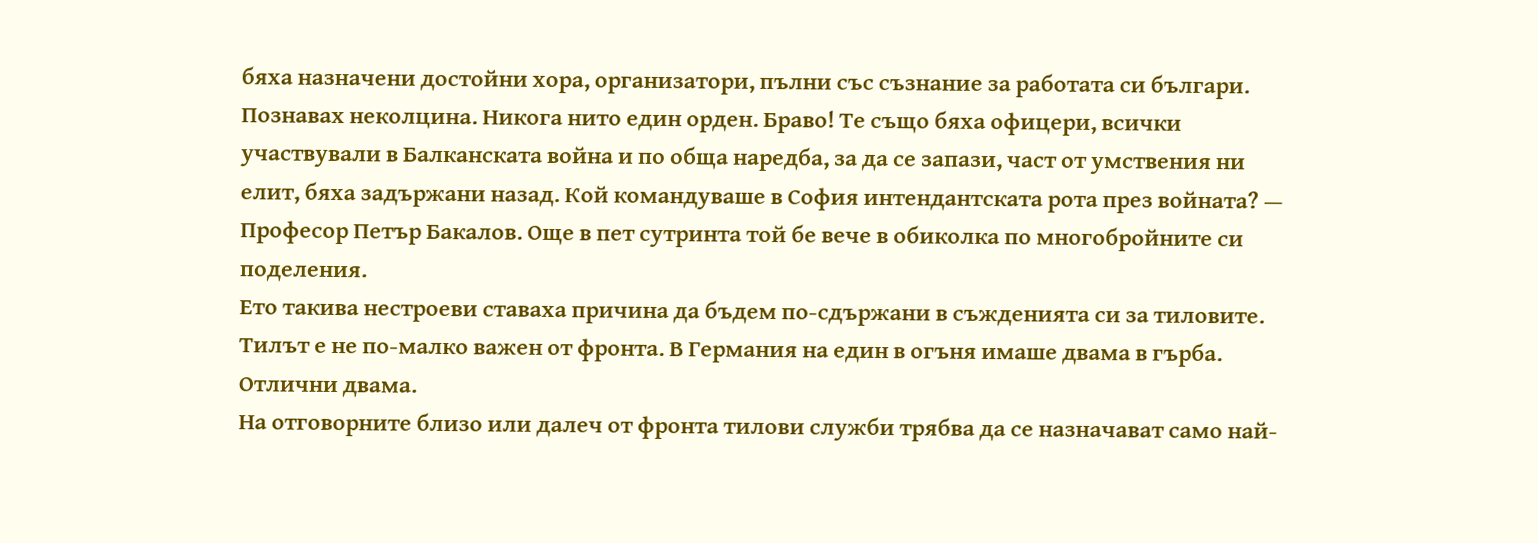бяха назначени достойни хора, организатори, пълни със съзнание за работата си българи. Познавах неколцина. Никога нито един орден. Браво! Те също бяха офицери, всички участвували в Балканската война и по обща наредба, за да се запази, част от умствения ни елит, бяха задържани назад. Кой командуваше в София интендантската рота през войната? — Професор Петър Бакалов. Още в пет сутринта той бе вече в обиколка по многобройните си поделения.
Ето такива нестроеви ставаха причина да бъдем по-сдържани в съжденията си за тиловите.
Тилът е не по-малко важен от фронта. В Германия на един в огъня имаше двама в гърба. Отлични двама.
На отговорните близо или далеч от фронта тилови служби трябва да се назначават само най-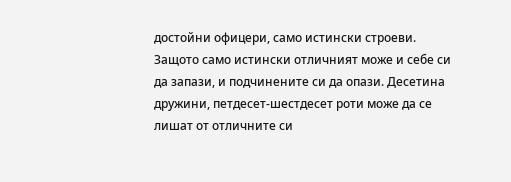достойни офицери, само истински строеви. Защото само истински отличният може и себе си да запази, и подчинените си да опази. Десетина дружини, петдесет-шестдесет роти може да се лишат от отличните си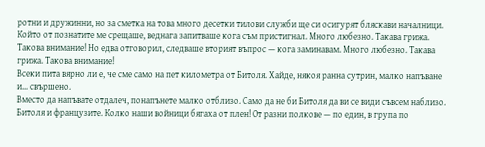ротни и дружинни, но за сметка на това много десетки тилови служби ще си осигурят бляскави началници.
Който от познатите ме срещаше, веднага запитваше кога съм пристигнал. Много любезно. Такава грижа. Такова внимание! Но едва отговорил, следваше вторият въпрос — кога заминавам. Много любезно. Такава грижа. Такова внимание!
Всеки пита вярно ли е, че сме само на пет километра от Битоля. Хайде, някоя ранна сутрин, малко напъване и… свършено.
Вместо да напъвате отдалеч, понапънете малко отблизо. Само да не би Битоля да ви се види съвсем наблизо. Битоля и французите. Колко наши войници бягаха от плен! От разни полкове — по един, в група по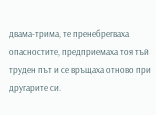двама-трима, те пренебрегваха опасностите, предприемаха тоя тъй труден път и се връщаха отново при другарите си.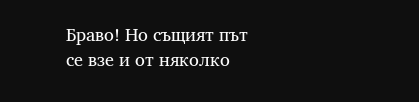Браво! Но същият път се взе и от няколко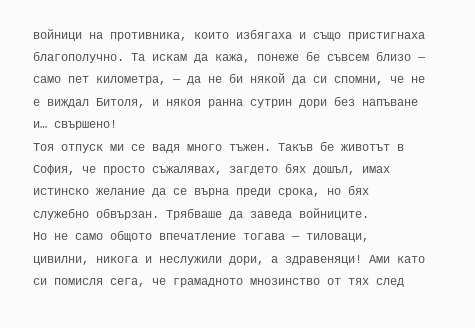войници на противника, които избягаха и също пристигнаха благополучно. Та искам да кажа, понеже бе съвсем близо — само пет километра, — да не би някой да си спомни, че не е виждал Битоля, и някоя ранна сутрин дори без напъване и… свършено!
Тоя отпуск ми се вадя много тъжен. Такъв бе животът в София, че просто съжалявах, загдето бях дошъл, имах истинско желание да се върна преди срока, но бях служебно обвързан. Трябваше да заведа войниците.
Но не само общото впечатление тогава — тиловаци, цивилни, никога и неслужили дори, а здравеняци! Ами като си помисля сега, че грамадното мнозинство от тях след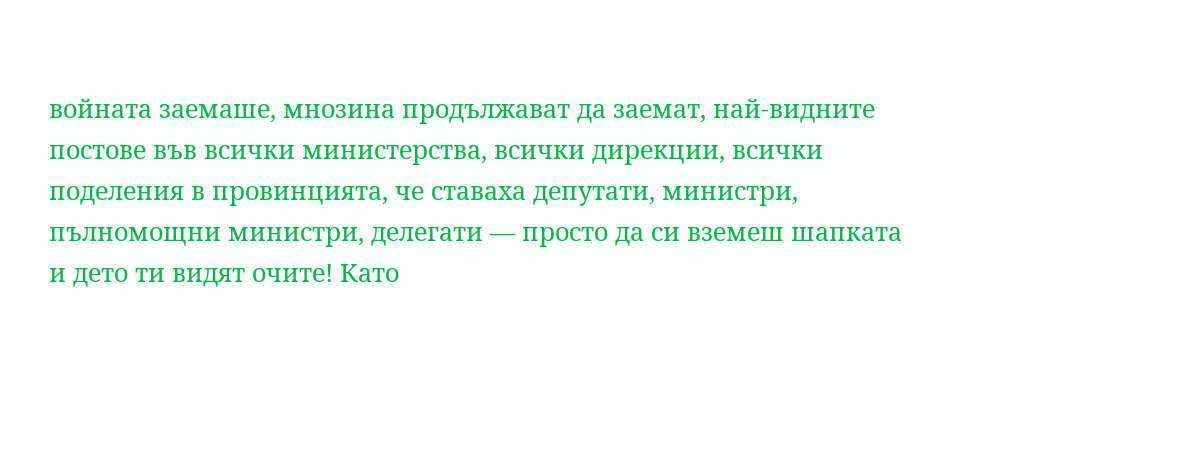войната заемаше, мнозина продължават да заемат, най-видните постове във всички министерства, всички дирекции, всички поделения в провинцията, че ставаха депутати, министри, пълномощни министри, делегати — просто да си вземеш шапката и дето ти видят очите! Като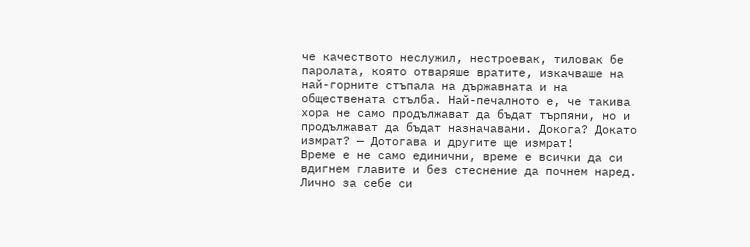че качеството неслужил, нестроевак, тиловак бе паролата, която отваряше вратите, изкачваше на най-горните стъпала на държавната и на обществената стълба. Най-печалното е, че такива хора не само продължават да бъдат търпяни, но и продължават да бъдат назначавани. Докога? Докато измрат? — Дотогава и другите ще измрат!
Време е не само единични, време е всички да си вдигнем главите и без стеснение да почнем наред. Лично за себе си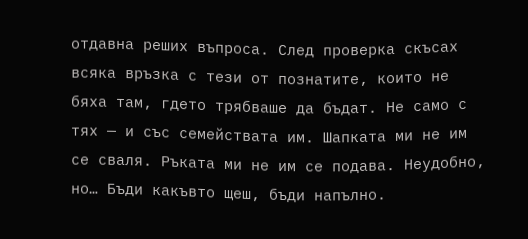отдавна реших въпроса. След проверка скъсах всяка връзка с тези от познатите, които не бяха там, гдето трябваше да бъдат. Не само с тях — и със семействата им. Шапката ми не им се сваля. Ръката ми не им се подава. Неудобно, но… Бъди какъвто щеш, бъди напълно.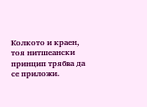Колкото и краен, тоя нитшеански принцип трябва да се приложи.